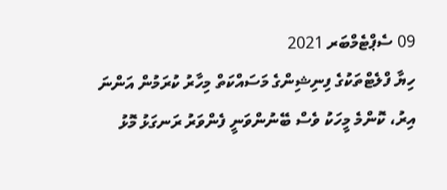09 ސެޕްޓެމްބަރ 2021
ހިޔާ ފްލެޓްތަކުގެ ފިނިޝިންގެ މަސައްކަތް މިހާރު ކުރަމުން އަންނަ އިރު، ކޮންމެ މީހަކު ވެސް ބޭނުންވަނީ ފެންވަރު ރަނގަޅު މޮޅު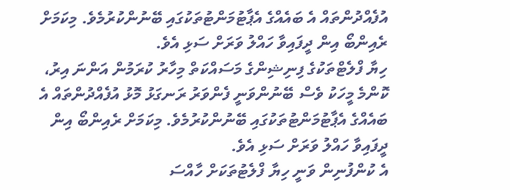އުފެއްދުންތައް އެ ބައެއްގެ އެޕާޓުމަންޓުތަކުގައި ބޭނުންކުރުމެވެ. މިކަމަށް ރެއިންބޯ އިން ދީފައިވާ ހައްލު ވަރަށް ސަޅި އެވެ.
ހިޔާ ފްލެޓްތަކުގެ ފިނިޝިންގެ މަސައްކަތް މިހާރު ކުރަމުން އަންނަ އިރު، ކޮންމެ މީހަކު ވެސް ބޭނުންވަނީ ފެންވަރު ރަނގަޅު މޮޅު އުފެއްދުންތައް އެ ބައެއްގެ އެޕާޓުމަންޓުތަކުގައި ބޭނުންކުރުމެވެ. މިކަމަށް ރެއިންބޯ އިން ދީފައިވާ ހައްލު ވަރަށް ސަޅި އެވެ.
އެ ކުންފުނިން ވަނީ ހިޔާ ފްލެޓުތަކަށް ހާއްސަ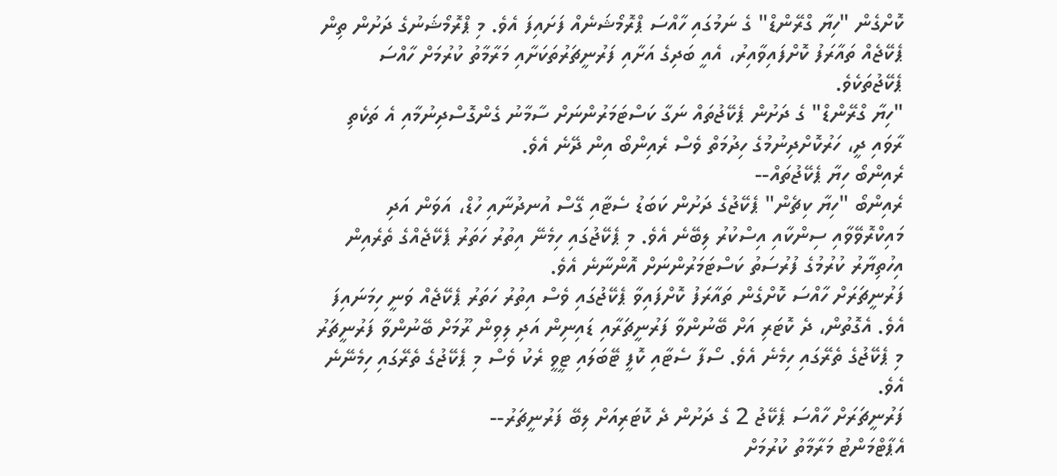ކޮށްގެން "ހިޔާ ގްރޭންޑް" ގެ ނަމުގައި ހާއްސަ ޕްރޮމޯޝަނެއް ފަށައިފަ އެވެ. މި ޕްރޮމޯޝަނުގެ ދަށުން ތިން ޕެކޭޖެއް ތައާރަފު ކޮށްފައިވާއިރު، އެއީ ބަދިގެ އަށާއި ފަރުނީޗަރުތަކަށާއި މަރާމާތު ކުރުމަށް ހާއްސަ ޕެކޭޖުތަކެވެ.
"ހިޔާ ގްރޭންޑް" ގެ ދަށުން ޕެކޭޖުތައް ނަގާ ކަސްޓަމަރުންނަށް ސާމާނު ގެންގޮސްދިނުމާއި އެ ތަކެތި ރާވައި ދީ، ހަރުކޮށްދިނުމުގެ ހިދުމަތް ވެސް ރެއިންބޯ އިން ދޭނެ އެވެ.
ރެއިންބޯ ހިޔާ ޕެކޭޖުތައް--
ރެއިންބޯ "ހިޔާ ކިޗެން" ޕެކޭޖުގެ ދަށުން ކަބަޑު ސެޓާއި ގޭސް އުނދުނާއި ހުޑް، އަވަން އަދި މައިކްރޮވޭވާއި ސިންކާއި އިސްކުރު ލިބޭނެ އެވެ. މި ޕެކޭޖުގައި ހިމެނޭ އިތުރު ހަތަރު ޕެކޭޖެއްގެ ތެރެއިން އިހުތިޔާރު ކުރުމުގެ ފުރުސަތު ކަސްޓަމަރުންނަށް އޮންނާނެ އެވެ.
ފަރުނީޗަރަށް ހާއްސަ ކޮށްގެން ތައާރަފު ކޮށްފައިވާ ޕެކޭޖުގައި ވެސް އިތުރު ހަތަރު ޕެކޭޖެއް ވަނީ ހިމަނައިފަ އެވެ. އެގޮތުން، ދެ ކޮޓަރި އަށް ބޭނުންވާ ފަރުނީޗަރާއި ޑައިނިން އަދި ލިވިން ރޫމަށް ބޭނުންވާ ފަރުނީޗަރު މި ޕެކޭޖުގެ ތެރޭގައި ހިމެނެ އެވެ. ސޯފާ ސެޓާއި ކޮފީ ޓޭބަލައި ޓީވީ ރެކު ވެސް މި ޕެކޭޖުގެ ތެރޭގައި ހިމެނޭނެ އެވެ.
ފަރުނީޗަރަށް ހާއްސަ ޕެކޭޖު 2 ގެ ދަށުން ދެ ކޮޓަރިއަށް ލިބޭ ފަރުނީޗަރު--
އެޕާޓްމަންޓު މަރާމާތު ކުރުމަށް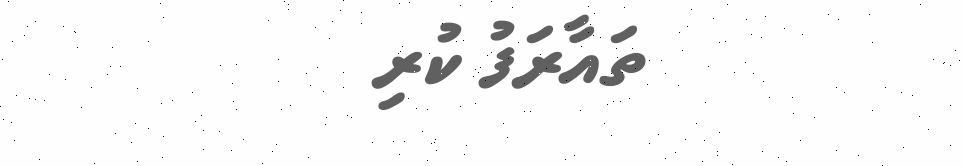ތައާރަފު ކުރި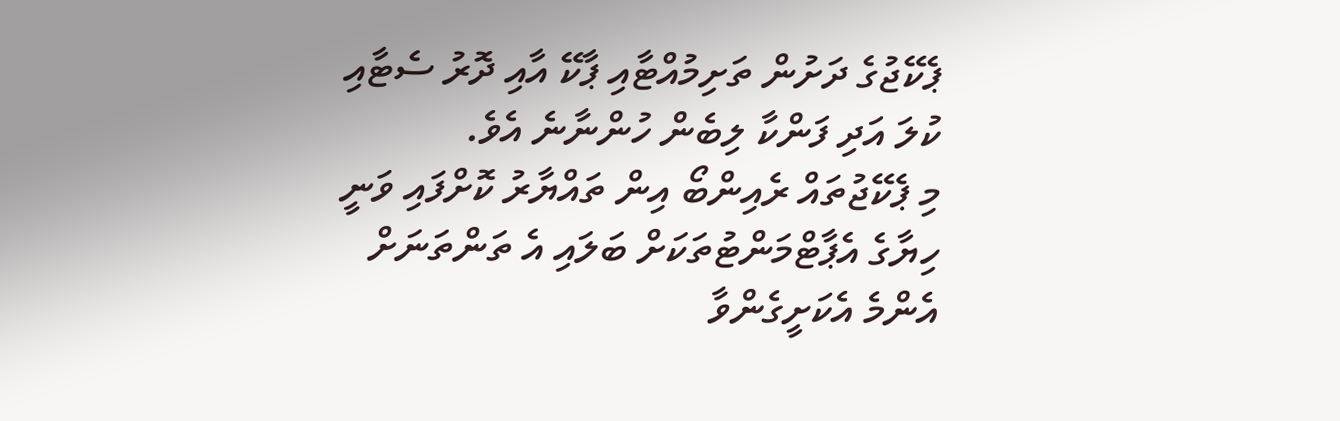ޕެކޭޖުގެ ދަށުން ތަށިމުއްޓާއި ޕާކޭ އާއި ދޮރު ސެޓާއި ކުލަ އަދި ފަންކާ ލިބެން ހުންނާނެ އެވެ.
މި ޕެކޭޖުތައް ރެއިންބޯ އިން ތައްޔާރު ކޮށްފައި ވަނީ ހިޔާގެ އެޕާޓްމަންޓުތަކަށް ބަލައި އެ ތަންތަނަށް އެންމެ އެކަށީގެންވާ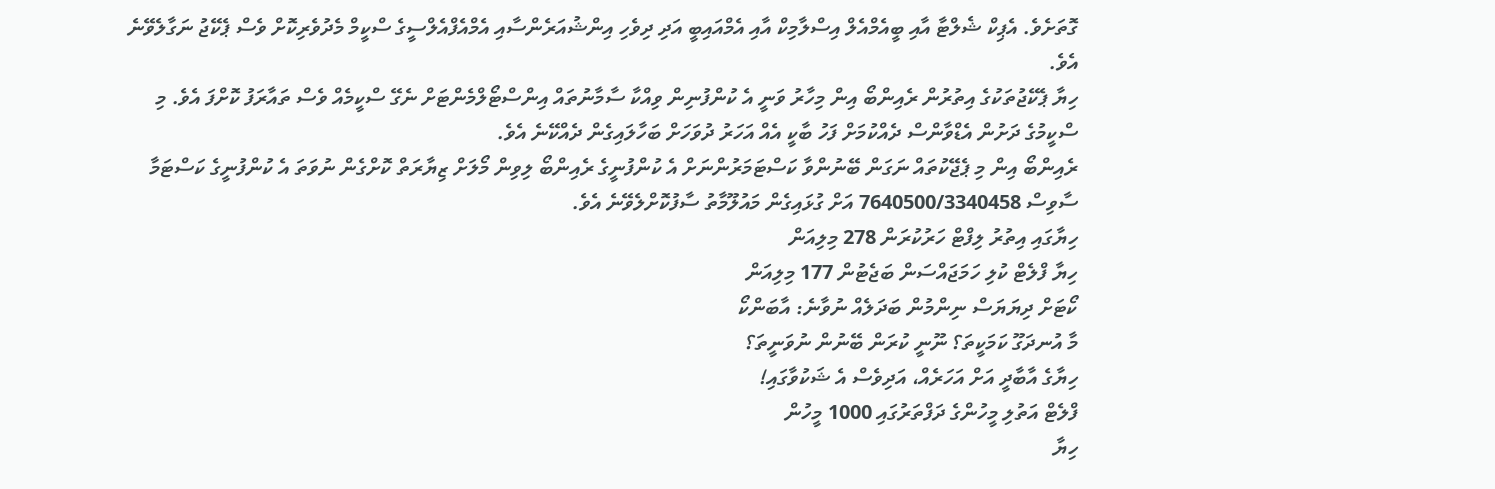ގޮތަށެވެ. އެޕިކް ޝެލްޓާ އާއި ބީއެމްއެލް އިސްލާމިކް އާއި އެމްއައިބީ އަދި ދިވެހި އިންޝުއަރެންސާއި އެމްއެފްއެލްސީގެ ސްކީމް މެދުވެރިކޮށް ވެސް ޕެކޭޖު ނަގާލެވޭނެ އެވެ.
ހިޔާ ޕެކޭޖުތަކުގެ އިތުރުން ރެއިންބޯ އިން މިހާރު ވަނީ އެ ކުންފުނިން ވިއްކާ ސާމާނުތައް އިންސްޓޯލްމެންޓަށް ނެގޭ ސްކީމެއް ވެސް ތައާރަފު ކޮށްފަ އެވެ. މި ސްކީމުގެ ދަށުން އެޑްވާންސް ދެއްކުމަށް ފަހު ބާކީ އެއް އަހަރު ދުވަހަށް ބަހާލައިގެން ދެއްކޭނެ އެވެ.
ރެއިންބޯ އިން މި ޕެޖޭކުތައް ނަގަން ބޭނުންވާ ކަސްޓަމަރުންނަށް އެ ކުންފުނީގެ ރެއިންބޯ ލިވިން މޯލަށް ޒިޔާރަތް ކޮށްގެން ނުވަތަ އެ ކުންފުނީގެ ކަސްޓަމާ ސާވިސް 7640500/3340458 އަށް ގުޅައިގެން މައުލޫމާތު ސާފުކޮށްލެވޭނެ އެވެ.
ހިޔާގައި އިތުރު ލިފްޓް ހަރުކުރަން 278 މިލިއަން
ހިޔާ ފްލެޓް ކުލި ހަމަޖައްސަން ބަޖެޓުން 177 މިލިއަން
ކޯޓަށް ދިޔަޔަސް ނިންމުން ބަދަލެއް ނުވާނެ: އާބަންކޯ
މާ އުނދަގޫ ކަމަކީތަ؟ ނޫނީ ކުރަން ބޭނުން ނުވަނީތަ؟
ހިޔާގެ އާބާދީ އަށް އަހަރެއް، އަދިވެސް އެ ޝަކުވާގައި!
ފްލެޓް އަތުލި މީހުންގެ ދަފްތަރުގައި 1000 މީހުން
ހިޔާ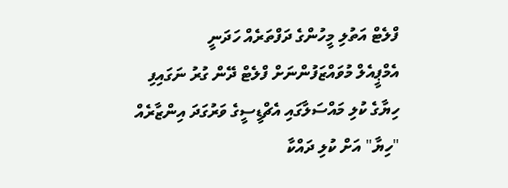ފްލެޓް އަތުލި މީހުންގެ ދަފްތަރެއް ހަދަނީ
އެމްޕީއެލް މުވައްޒަފުންނަށް ފްލެޓް ދޭން ގުރު ނަގައިފި
ހިޔާގެ ކުލި މައްސަލާގައި އެޗްޑީސީގެ ވަރުގަދަ އިންޒާރެއް
"ހިޔާ" އަށް ކުލި ދައްކާ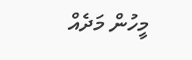މީހުން މަދެއް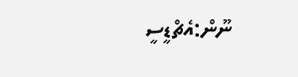ނޫން:އެޗްޑީސީ